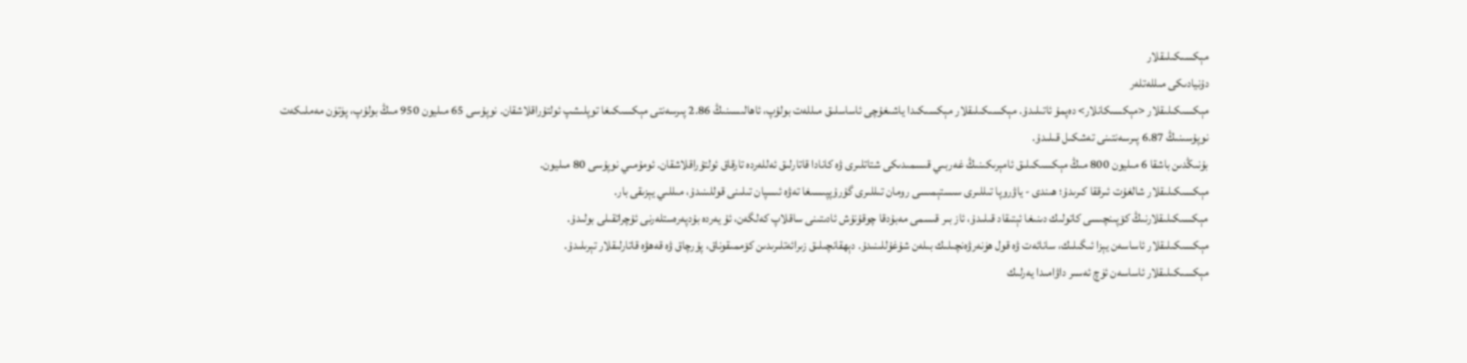مېكسىكىلىقلار
دۇنيادىكى مىللەتلەر
مېكسىكىلىقلار <مېكسىكانلار> دەپمۇ ئاتىلىدۇ. مېكسىكىلىقلار مېكسىكىدا ياشىغۇچى ئاساسلىق مىللەت بولۇپ، ئاھالىسىنىڭ 2.86 پىرسەنتى مېكسىكىغا توپلىشپ ئولتۇراقلاشقان. نوپۇسى 65 مىليون 950 مىڭ بولۇپ، پۈتۈن مەملىكەت نوپۇسىنىڭ 6.87 پىرسەنتىنى تەشكىل قىلىدۇ.
بۇنىڭدىن باشقا 6 مىليون 800 مىڭ مېكسىكىلىق ئامېرىكىنىڭ غەربىي قىسمىدىكى شتاتلىرى ۋە كانادا قاتارلىق ئەللەردە تارقاق ئولتۇراقلاشقان. ئومۇمىي نوپۇسى 80 مىليون.
مېكسىكىلىقلار شالغۇت ئىرققا كىرىدۇ؛ ھىندى - ياۋروپا تىللىرى سىستېمىسى رومان تىللىرى گۇرۇپپىسىغا تەۋە ئىسپان تىلىنى قوللىنىدۇ، مىللىي يېزىقى بار.
مېكسىكىلىقلارنىڭ كۆپىنچىسى كاتولىك دىنىغا ئېتىقاد قىلىدۇ، ئاز بىر قىسمى مەبۇدقا چوقۇنۇش ئادىتىنى ساقلاپ كەلگەن، ئۇ يەردە بۇدپەرەستلەرنى ئۇچراتقىلى بولىدۇ.
مېكسىكىلىقلار ئاساسەن يېزا ئىگىلىك، سانائەت ۋە قول ھۈنەرۋەنچىلىك بىلەن شۇغۇللىنىدۇ. دېھقانچىلىق زىرائەتلىرىدىن كۆممىقوناق، پۇرچاق ۋە قەھۋە قاتارلىقلار تېرىلىدۇ.
مېكسىكىلىقلار ئاساسەن ئۈچ ئەسىر داۋامىدا يەرلىك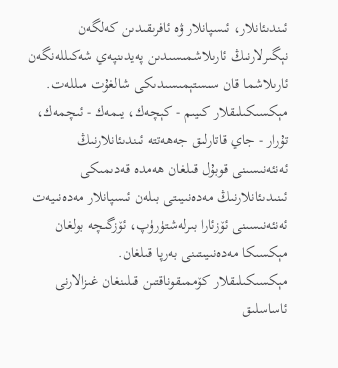ئىندىئانلار، ئىسپانلار ۋە ئافرىقىدىن كەلگەن نېگىرلارنىڭ ئارىلاشمىسىدىن پەيدىنپەي شەكىللەنگەن ئارىلاشما قان سىستېمىسىدىكى شالغۇت مىللەت.
مېكسىكىلىقلار كىيىم - كېچەك، يىمەك - ئىچمەك، تۇرار - جاي قاتارلىق جەھەتتە ئىندىئانلارنىڭ ئەنئەنىسىنى قوبۇل قىلغان ھەمدە قەدىمىكى ئىنىدىئانلارنىڭ مەدەنىيىتى بىلەن ئىسپانلار مەدەنىيەت ئەنئەنىسىنى ئۆزئارا بىرلەشتۈرۈپ، ئۆزگىچە بولغان مېكسىكا مەدەنىيىتىنى بەرپا قىلغان.
مېكسىكىلىقلار كۆممىقوناقتىن قىلىنغان غىزالارنى ئاساسلىق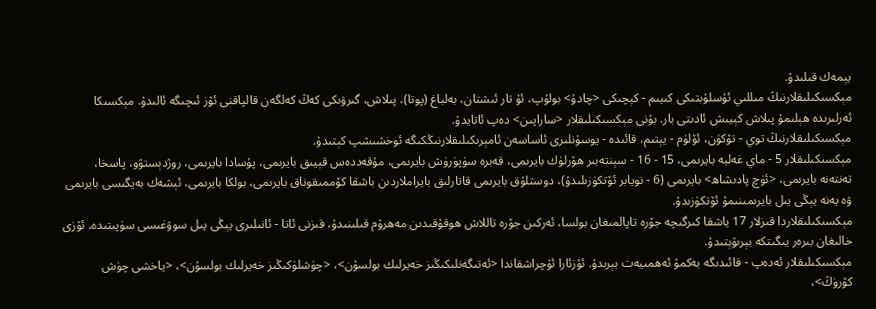يېمەك قىلىدۇ.
مېكسىكىلىقلارنىڭ مىللىي ئۇسلۇبتىكى كىيىم - كېچىكى <چادۇ> بولۇپ، ئۇ تار ئىشتان، بەلباغ (پوتا)، پىلاش، گىرۋىكى كەڭ كەلگەن قالپاقنى ئۆز ئىچىگە ئالىدۇ. مېكسىكا ئەرلىرىدە ھېلىمۇ پىلاش كېيىش ئادىتى بار. بۇنى مېكسىكىلىقلار <ساراپىن> دەپ ئاتايدۇ.
مېكسىكىلىقلارنىڭ توي - تۆكۈن، ئۆلۈم - يېتىم، قائىدە - يوسۇنلىرى ئاساسەن ئامېرىكىلىقلارنىڭكىگە ئوخشىشپ كېتىدۇ.
مېكسىكىلىقلار 5 - ماي غەلبە بايرىمى، 15 - 16 - سېنتەبىر ھۆرلۈك بايرىمى، قەبرە سۈپۈرۈش بايرىمى، مۇقەددەس قېيىق بايرىمى، پۇسادا بايرىمى، روژدېستۋو، پاسخا، تەنتەنە بايرىمى، <ئۈچ پادىشاھ> بايرىمى (6 - نويابر ئۆتكۈزىلىدۇ)، دوستلۇق بايرىمى قاتارلىق بايراملاردىن باشقا كۆممىقوناق بايرىمى، بولكا بايرىمى، ئېشەك بەيگىسى بايرىمى ۋە يەنە يېڭى يىل بايرىمىنىمۇ ئۆتكۈزىدۇ.
مېكسىكىلىقلاردا قىزلار 17 ياشقا كىرگىچە جۆرە تاپالمىغان بولسا، ئەركىن جۆرە تاللاش ھوقۇقىدىن مەھرۇم قىلىنىدۇ، قىزنى ئاتا - ئانىلىرى يېڭى يىل سوۋغىسى سۈپىتىدە، ئۆزى خالىغان بىرەر يىگىتكە بېرىۋېتىدۇ.
مېكسىكىلىقلار ئەدەپ - قائىدىگە بەكمۇ ئەھمىيەت بېرىدۇ. ئۆزئارا ئۇچراشقاندا <ئەتىگەنلىكىڭىز خەيرلىك بولسۇن>، <چۈشلۈكىڭىز خەيرلىك بولسۇن>، <ياخشى چۈش كۆرۈڭ>،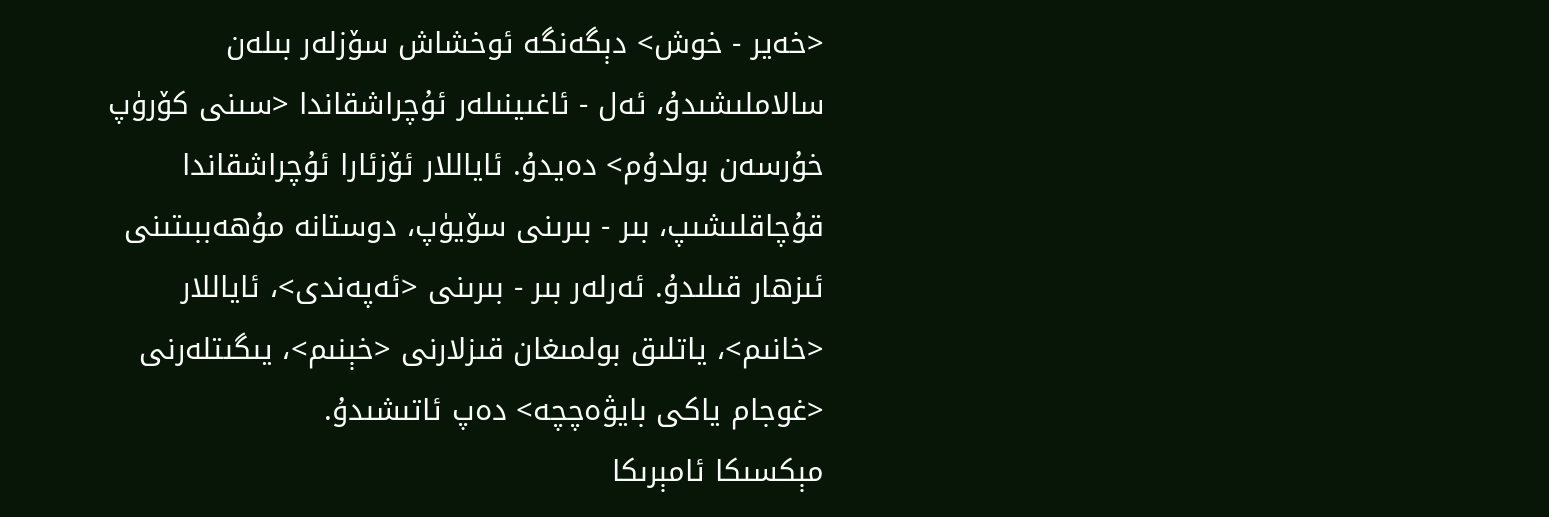<خەير - خوش> دېگەنگە ئوخشاش سۆزلەر بىلەن سالاملىشىدۇ، ئەل - ئاغىينىلەر ئۇچراشقاندا <سىنى كۆرۈپ خۇرسەن بولدۇم> دەيدۇ. ئاياللار ئۆزئارا ئۇچراشقاندا قۇچاقلىشىپ، بىر - بىرىنى سۆيۈپ، دوستانە مۇھەببىتىنى ئىزھار قىلىدۇ. ئەرلەر بىر - بىرىنى <ئەپەندى>، ئاياللار <خانىم>، ياتلىق بولمىغان قىزلارنى <خېنىم>، يىگىتلەرنى <غوجام ياكى بايۋەچچە> دەپ ئاتىشىدۇ.
مېكسىكا ئامېرىكا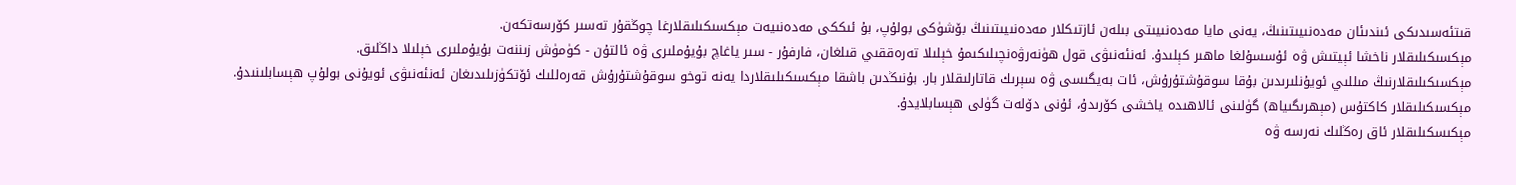قىتئەسىدىكى ئىندىئان مەدەنىيىتىنىڭ، يەنى مايا مەدەنىيىتى بىلەن ئازتىكلار مەدەنىيىتىنىڭ بۆشۈكى بولۇپ، بۇ ئىككى مەدەنىيەت مېكسىكىلىقلارغا چوڭقۇر تەسىر كۆرسەتكەن.
مېكسىكىلىقلار ناخشا ئېيتىش ۋە ئۇسسۇلغا ماھىر كېلىدۇ. ئەنئەنىۋى قول ھۈنەرۋەنچىلىكىمۇ خېلىلا تەرەققىي قىلغان، فارفۇر - سىر ياغاچ بۇيۇملىرى ۋە ئالتۇن - كۈمۈش زىننەت بۇيۇملىرى خېلىلا داڭلىق.
مېكسىكىلىقلارنىڭ مىللىي ئويۇنلىرىدىن بۇقا سوقۇشتۇرۇش، ئات بەيگىسى ۋە سېرىك قاتارلىقلار بار. بۇنىڭدىن باشقا مېكسىكىلىقلاردا يەنە توخو سوقۇشتۇرۇش قەرەللىك ئۆتكۈزىلىدىغان ئەنئەنىۋى ئويۇنى بولۇپ ھېسابلىنىدۇ.
مېكسىكىلىقلار كاكتۇس (مېھرىگىياھ) گۈلىنى ئالاھىدە ياخشى كۆرىدۇ، ئۇنى دۆلەت گۈلى ھېسابلايدۇ.
مېكىسكىلىقلار ئاق رەڭلىك نەرسە ۋە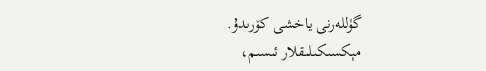گۈللەرنى ياخشى كۆرىدۇ.
مېكسىكىلىقلار ئىسىم،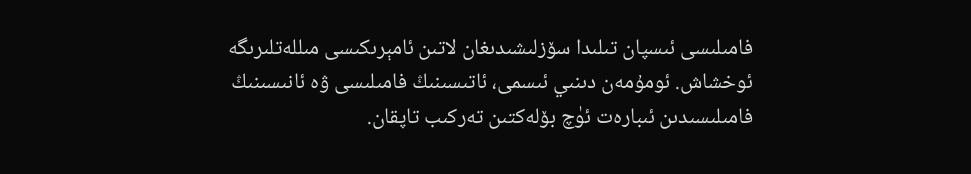فامىلىسى ئىسپان تىلىدا سۆزلىشىدىغان لاتىن ئامېرىكىسى مىللەتلىرىگە ئوخشاش. ئومۇمەن دىنىي ئىسمى، ئاتىسىنىڭ فامىلىسى ۋە ئانىسىنىڭ فامىلىسىدىن ئىبارەت ئۈچ بۆلەكتىن تەركىب تاپقان.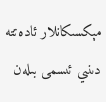مېكسىكانلار ئادەتتە دىنىي ئىسمى بىلەن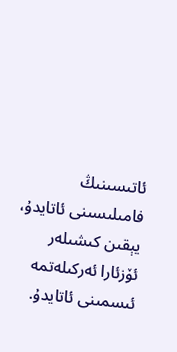ئاتىسىنىڭ فامىلىسىنى ئاتايدۇ، يېقىن كىشىلەر ئۆزئارا ئەركىلەتمە ئىسمىنى ئاتايدۇ.